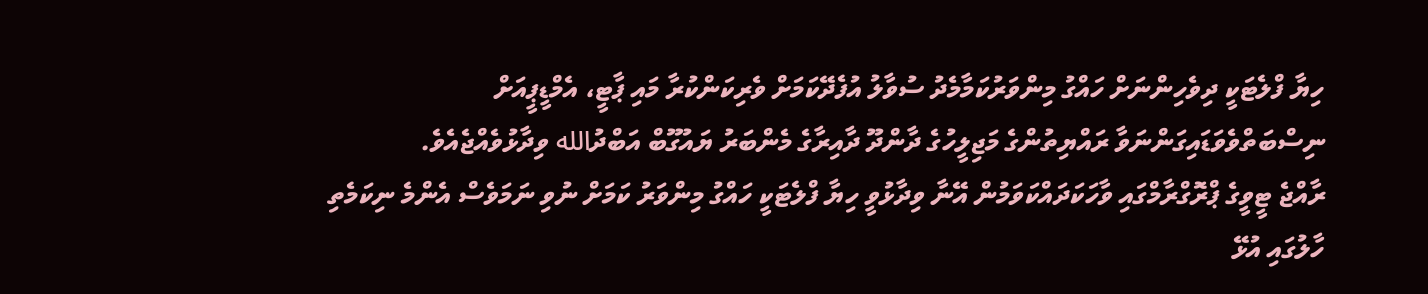ހިޔާ ފްލެޓަކީ ދިވެހިންނަށް ހައްގު މިންވަރުކަމާމެދު ސުވާލު އުފެދޭކަމަށް ވެރިކަންކުރާ މައި ޕާޓީ، އެމްޑީޕީއަށް ނިސްބަތްވެވަޑައިގަންނަވާ ރައްޔިތުންގެ މަޖިލީހުގެ ދާންދޫ ދާއިރާގެ މެންބަރު ޔައުގޫބް އަބްދުالله ވިދާޅުވެއްޖެއެވެ.
ރާއްޖެ ޓީވީގެ ޕްރޮގްރާމްގައި ވާހަކަދައްކަވަމުން އޭނާ ވިދާޅުވީ ހިޔާ ފްލެޓަކީ ހައްގު މިންވަރު ކަމަށް ނުވި ނަމަވެސް އެންމެ ނިކަމެތި ހާލުގައި އުޅޭ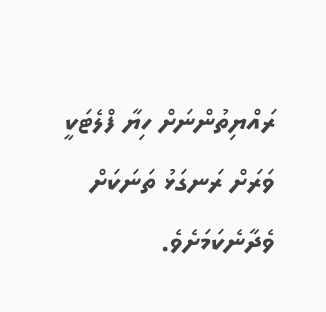ރައްޔިތުންނަށް ހިޔާ ފްލެޓަކީ ވަރަށް ރަނގަޅު ތަނަކަށް ވެދާނެކަމަށެވެ.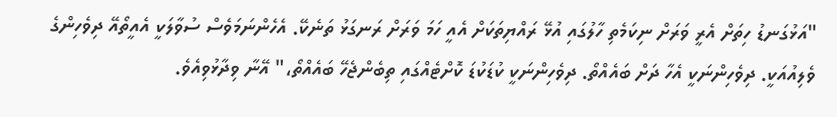"އަޅުގަނޑު ހިތަށް އެރީ ވަރަށް ނިކަމެތި ހާލުގައި އުޅޭ ރައްޔިތަކަށް އެއީ ހަމަ ވަރަށް ރަނގަޅު ތަނެކޭ. އެހެންނަމަވެސް ސުވާލަކީ އެއީތޯއޭ ދިވެހިންގެ ވެލިއުއަކީ. ދިވެހިންނަކީ އެހާ ދަށް ބައެއްތޯ. ދިވެހިންނަކީ ކުޑަކުޑަ ކޮށްޓެއްގައި ތިބެންޖެހޭ ބައެއްތޯ،" އޭނާ ވިދާޅުވިއެވެ.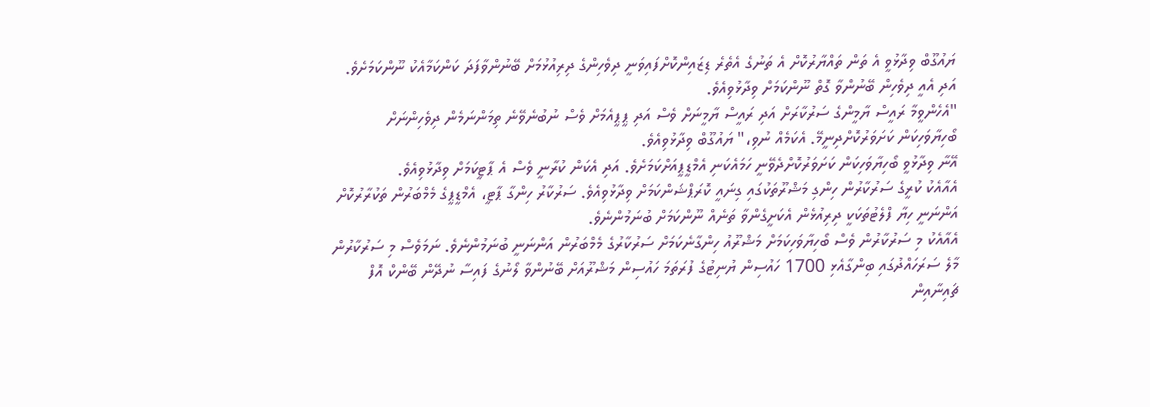ޔައުގޫބް ވިދާޅުވީ އެ ތަން ތައްޔާރުކޮށް އެ ތަނުގެ އެތެރެ ޑިޒައިންކޮށްފައިވަނީ ދިވެހިންގެ ދިރިއުޅުމަށް ބޭނުންވާފަދަ ކަންކަމާއެކު ނޫންކަމަށެވެ. އަދި އެއީ ދިވެހިން ބޭނުންވާ ގޮތް ނޫންކަމަށް ވިދާޅުވިއެވެ.
"އެހެންވީމާ ރައީސް ޔާމީންގެ ސަރުކާރަށް އަދި ރައީސް ޔާމީނަށް ވެސް އަދި ޕީޕީއެމަށް ވެސް ނުބުނެވޭނެ ތިމަންނަމެން ދިވެހިންނަށް ބޯހިޔާވަހިކަން ކަށަވަރުކޮށްދިނީމޭ. އެކަމެއް ނުވި،" ޔައުގޫބް ވިދާޅުވިއެވެ.
އޭނާ ވިދާޅުވީ ބޯހިޔާވަހިކަން ކަށަވަރުކޮށްދެވޭނީ ހަމައެކަނި އެމްޑީޕީއަށްކަމަށެވެ. އަދި އެކަން ކުރާނީ ވެސް އެ ޕާޓީކަމަށް ވިދާޅުވިއެވެ.
އެއާއެކު ކުރީގެ ސަރުކާރުން ހިންގި މަޝްރޫތަކުގައި ގިނައީ ކޮރަޕްޝަންކަމަށް ވިދާޅުވިއެވެ. ސަރުކާރު ހިންގާ ޕާޓީ، އެމްޑީޕީގެ މެމްބަރުން ތަކުރާރުކޮށް އަންނަނީ ހިޔާ ފްލެޓުތަކަކީ ދިރިއުޅެން އެކަށީގެންވާ ތަނެއް ނޫންކަމަށް ބުނަމުންނެވެ.
އެއާއެކު މި ސަރުކާރުން ވެސް ބޯހިޔާވަހިކަމަށް މަޝްރޫއު ހިންގާނެކަމަށް ސަރުކާރުގެ މެމްބަރުން އަންނަނީ ބުނަމުންނެވެ. ނަމަވެސް މި ސަރުކާރުން މާލެ ސަރަހައްދުގައި ބިންގާއެޅި 1700 ހައުސިން ޔުނިޓުގެ ފުރަތަމަ ހައުސިން މަޝްރޫއަށް ބޭނުންވާ ލޯނުގެ ފައިސާ ނުދޭން ބޭންކް އޮފް ޗައިނާއިން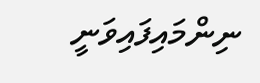ނިންމައިފައިވަނީ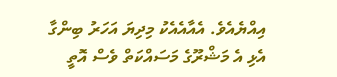އިއްޔެއެވެ. އެއާއެއެކު މިދިޔަ އަހަރު ބިންގާ އެޅި އެ މަޝްރޫގެ މަސައްކަތް ވެސް އޮތީ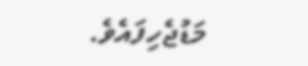މަޑުޖެހިފައެވެ.